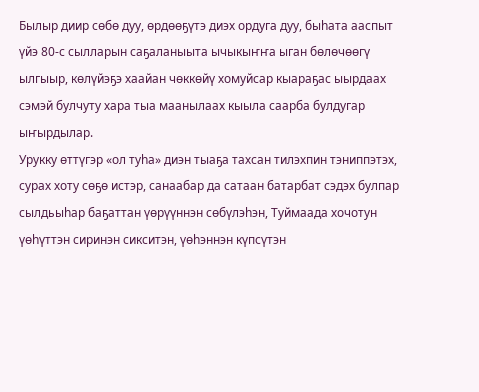Былыр диир сөбө дуу, өрдөөҕүтэ диэх ордуга дуу, быһата ааспыт үйэ 80-с сылларын саҕаланыыта ычыкыҥҥа ыган бөлөчөөгү ылгыыр, көлүйэҕэ хаайан чөккөйү хомуйсар кыараҕас ыырдаах сэмэй булчуту хара тыа маанылаах кыыла саарба булдугар ыҥырдылар.
Урукку өттүгэр «ол туһа» диэн тыаҕа тахсан тилэхпин тэниппэтэх, сурах хоту сөҕө истэр, санаабар да сатаан батарбат сэдэх булпар сылдьыһар баҕаттан үөрүүннэн сөбүлэһэн, Туймаада хочотун үөһүттэн сиринэн сикситэн, үөһэннэн күпсүтэн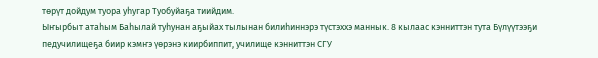төрүт дойдум туора уһугар Туобуйаҕа тиийдим.
Ыҥырбыт атаһым Баһылай туһунан аҕыйах тылынан билиһиннэрэ түстэххэ маннык. 8 кылаас кэнниттэн тута Бүлүүтээҕи педучилищеҕа биир кэмҥэ үөрэнэ киирбиппит, училище кэнниттэн СГУ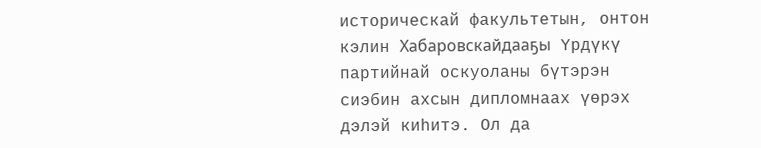историческай факультетын, онтон кэлин Хабаровскайдааҕы Үрдүкү партийнай оскуоланы бүтэрэн сиэбин ахсын дипломнаах үөрэх дэлэй киһитэ. Ол да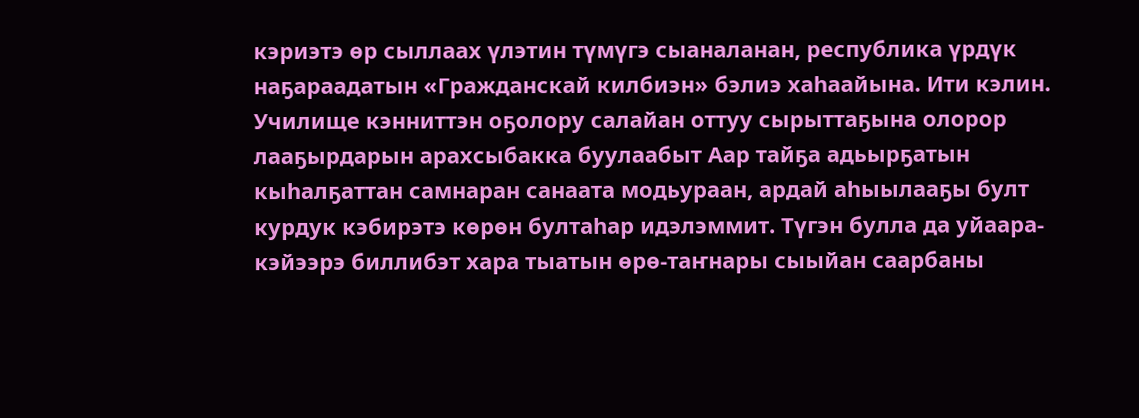кэриэтэ өр сыллаах үлэтин түмүгэ сыаналанан, республика үрдүк наҕараадатын «Гражданскай килбиэн» бэлиэ хаһаайына. Ити кэлин.
Училище кэнниттэн оҕолору салайан оттуу сырыттаҕына олорор лааҕырдарын арахсыбакка буулаабыт Аар тайҕа адьырҕатын кыһалҕаттан самнаран санаата модьураан, ардай аһыылааҕы булт курдук кэбирэтэ көрөн бултаһар идэлэммит. Түгэн булла да уйаара-кэйээрэ биллибэт хара тыатын өрө-таҥнары сыыйан саарбаны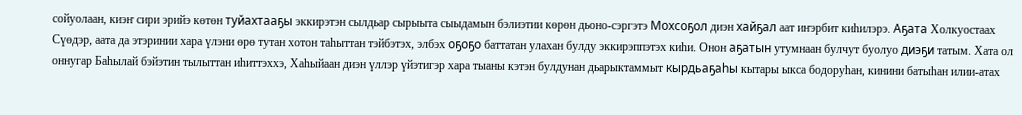сойуолаан, киэҥ сири эрийэ көтөн туйахтааҕы эккирэтэн сылдьар сырыыта сыыдамын бэлиэтии көрөн дьоно-сэргэтэ Мохсоҕол диэн хайҕал аат иҥэрбит киһилэрэ. Аҕата Холкуостаах Сүөдэр, аата да этэринии хара үлэни өрө тутан хотон таһыттан тэйбэтэх, элбэх оҕоҕо баттатан улахан булду эккирэппэтэх киһи. Онон аҕатын утумнаан булчут буолуо диэҕи татым. Хата ол оннугар Баһылай бэйэтин тылыттан иһиттэххэ, Хаһыйаан диэн үллэр үйэтигэр хара тыаны кэтэн булдунан дьарыктаммыт кырдьаҕаһы кытары ыкса бодоруһан, кинини батыһан илии-атах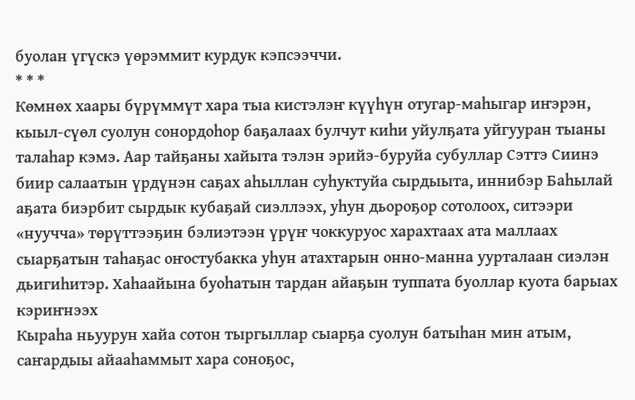буолан үгүскэ үөрэммит курдук кэпсээччи.
* * *
Көмнөх хаары бүрүммүт хара тыа кистэлэҥ күүһүн отугар-маһыгар иҥэрэн, кыыл-сүөл суолун сонордоһор баҕалаах булчут киһи уйулҕата уйгууран тыаны талаһар кэмэ. Аар тайҕаны хайыта тэлэн эрийэ-буруйа субуллар Сэттэ Сиинэ биир салаатын үрдүнэн саҕах аһыллан суһуктуйа сырдыыта, иннибэр Баһылай аҕата биэрбит сырдык кубаҕай сиэллээх, уһун дьороҕор сотолоох, ситээри «нуучча» төрүттээҕин бэлиэтээн үрүҥ чоккуруос харахтаах ата маллаах сыарҕатын таһаҕас оҥостубакка уһун атахтарын онно-манна уурталаан сиэлэн дьигиһитэр. Хаһаайына буоһатын тардан айаҕын туппата буоллар куота барыах кэриҥнээх
Кыраһа ньуурун хайа сотон тыргыллар сыарҕа суолун батыһан мин атым, саҥардыы айааһаммыт хара соноҕос,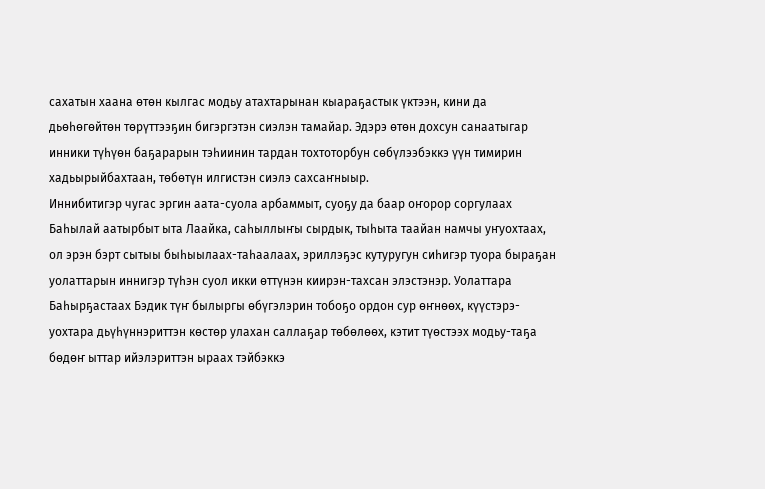сахатын хаана өтөн кылгас модьу атахтарынан кыараҕастык үктээн, кини да дьөһөгөйтөн төрүттээҕин бигэргэтэн сиэлэн тамайар. Эдэрэ өтөн дохсун санаатыгар инники түһүөн баҕарарын тэһиинин тардан тохтоторбун сөбүлээбэккэ үүн тимирин хадьырыйбахтаан, төбөтүн илгистэн сиэлэ сахсаҥныыр.
Иннибитигэр чугас эргин аата-суола арбаммыт, суоҕу да баар оҥорор соргулаах Баһылай аатырбыт ыта Лаайка, саһыллыҥы сырдык, тыһыта таайан намчы уҥуохтаах, ол эрэн бэрт сытыы быһыылаах-таһаалаах, эриллэҕэс кутуругун сиһигэр туора быраҕан уолаттарын иннигэр түһэн суол икки өттүнэн киирэн-тахсан элэстэнэр. Уолаттара Баһырҕастаах Бэдик түҥ былыргы өбүгэлэрин тобоҕо ордон сур өҥнөөх, күүстэрэ-уохтара дьүһүннэриттэн көстөр улахан саллаҕар төбөлөөх, кэтит түөстээх модьу-таҕа бөдөҥ ыттар ийэлэриттэн ыраах тэйбэккэ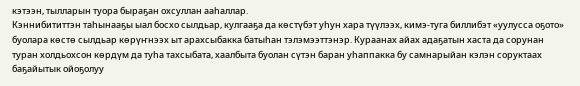кэтээн, тылларын туора быраҕан охсуллан ааһаллар.
Кэннибититтэн таһынааҕы ыал босхо сылдьар, кулгааҕа да көстүбэт уһун хара түүлээх, кимэ-туга биллибэт «уулусса оҕото» буолара көстө сылдьар көрүҥнээх ыт арахсыбакка батыһан тэлэмээттэнэр. Кураанах айах адаҕатын хаста да сорунан туран холдьохсон көрдүм да туһа тахсыбата, хаалбыта буолан сүтэн баран уһаппакка бу самнарыйан кэлэн соруктаах баҕайытык ойоҕолуу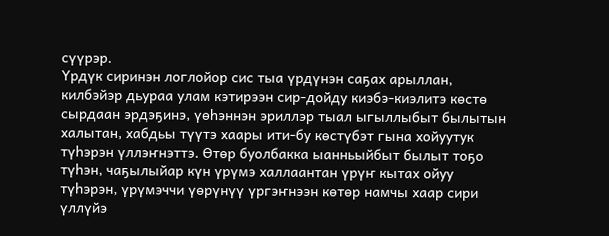сүүрэр.
Үрдүк сиринэн логлойор сис тыа үрдүнэн саҕах арыллан, килбэйэр дьураа улам кэтирээн сир-дойду киэбэ-киэлитэ көстө сырдаан эрдэҕинэ, үөһэннэн эриллэр тыал ыгыллыбыт былытын халытан, хабдьы түүтэ хаары ити-бу көстүбэт гына хойуутук түһэрэн үллэҥнэттэ. Өтөр буолбакка ыанньыйбыт былыт тоҕо түһэн, чаҕылыйар күн үрүмэ халлаантан үрүҥ кытах ойуу түһэрэн, үрүмэччи үөрүнүү үргэҥнээн көтөр намчы хаар сири үллүйэ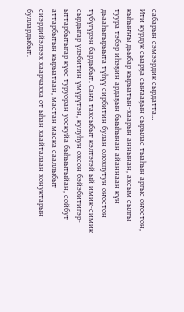сабарын сэмээрдик сырдатта…
Ити курдук сыарҕа сыҥааҕын сырылас тыаһын аргыс оҥостон, кыһыҥҥы дьыбар кырыатын-хаарын аннынан, ахсым сылгы туура тэбэр иһэҕин ардаҕын быыһынан айаннаан күн дьааһыгырыыта түһүү сирбитин булан олохпутун оҥостон түбүгүрэн бардыбыт. Саҥа тахсыбыт кэлтэгэй ый имик-симик сырдыгар үлэбитин үмүрүтэн, кулуһун охсон бэйэбитигэр-ыттарбытыгар күөс туруоран уоскуйа быһыытыйан, сойбут аттарбытын кырыатаан, мастан маска сааллыбыт сиэрдийэлээх хаарчахха от ыһан хаайталаан хонуктарын буллардыбыт.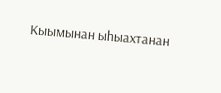Кыымынан ыһыахтанан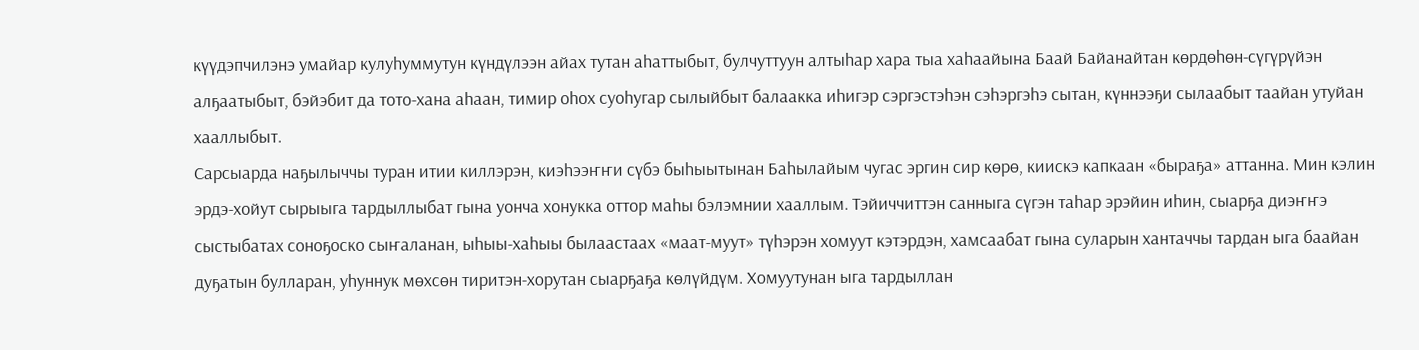күүдэпчилэнэ умайар кулуһуммутун күндүлээн айах тутан аһаттыбыт, булчуттуун алтыһар хара тыа хаһаайына Баай Байанайтан көрдөһөн-сүгүрүйэн алҕаатыбыт, бэйэбит да тото-хана аһаан, тимир оһох суоһугар сылыйбыт балаакка иһигэр сэргэстэһэн сэһэргэһэ сытан, күннээҕи сылаабыт таайан утуйан хааллыбыт.
Сарсыарда наҕылыччы туран итии киллэрэн, киэһээҥҥи сүбэ быһыытынан Баһылайым чугас эргин сир көрө, киискэ капкаан «быраҕа» аттанна. Мин кэлин эрдэ-хойут сырыыга тардыллыбат гына уонча хонукка оттор маһы бэлэмнии хааллым. Тэйиччиттэн санныга сүгэн таһар эрэйин иһин, сыарҕа диэҥҥэ сыстыбатах соноҕоско сыҥаланан, ыһыы-хаһыы былаастаах «маат-муут» түһэрэн хомуут кэтэрдэн, хамсаабат гына суларын хантаччы тардан ыга баайан дуҕатын булларан, уһуннук мөхсөн тиритэн-хорутан сыарҕаҕа көлүйдүм. Хомуутунан ыга тардыллан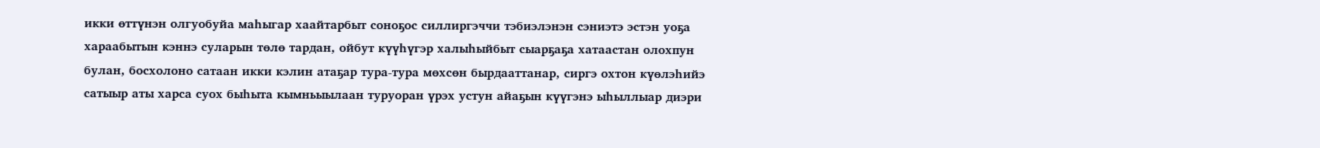икки өттүнэн олгуобуйа маһыгар хаайтарбыт соноҕос силлиргэччи тэбиэлэнэн сэниэтэ эстэн уоҕа хараабытын кэннэ суларын төлө тардан, ойбут күүһүгэр халыһыйбыт сыарҕаҕа хатаастан олохпун булан, босхолоно сатаан икки кэлин атаҕар тура-тура мөхсөн бырдааттанар, сиргэ охтон күөлэһийэ сатыыр аты харса суох быһыта кымньыылаан туруоран үрэх устун айаҕын күүгэнэ ыһыллыар диэри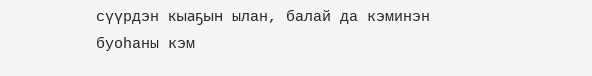сүүрдэн кыаҕын ылан, балай да кэминэн буоһаны кэм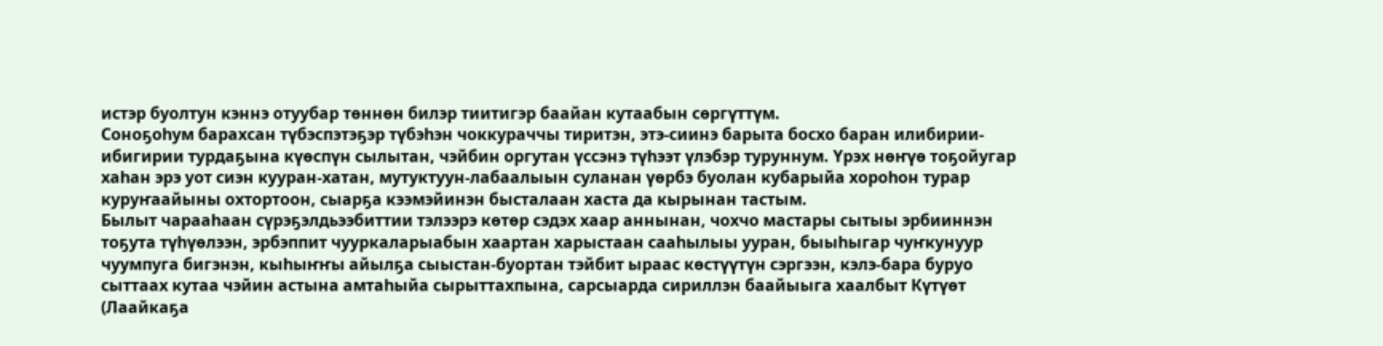истэр буолтун кэннэ отуубар төннөн билэр тиитигэр баайан кутаабын сөргүттүм.
Соноҕоһум барахсан түбэспэтэҕэр түбэһэн чоккураччы тиритэн, этэ-сиинэ барыта босхо баран илибирии-ибигирии турдаҕына күөспүн сылытан, чэйбин оргутан үссэнэ түһээт үлэбэр туруннум. Үрэх нөҥүө тоҕойугар хаһан эрэ уот сиэн кууран-хатан, мутуктуун-лабаалыын суланан үөрбэ буолан кубарыйа хороһон турар куруҥаайыны охтортоон, сыарҕа кээмэйинэн бысталаан хаста да кырынан тастым.
Былыт чарааһаан сүрэҕэлдьээбиттии тэлээрэ көтөр сэдэх хаар аннынан, чохчо мастары сытыы эрбииннэн тоҕута түһүөлээн, эрбэппит чууркаларыабын хаартан харыстаан сааһылыы ууран, быыһыгар чуҥкунуур чуумпуга бигэнэн, кыһыҥҥы айылҕа сыыстан-буортан тэйбит ыраас көстүүтүн сэргээн, кэлэ-бара буруо сыттаах кутаа чэйин астына амтаһыйа сырыттахпына, сарсыарда сириллэн баайыыга хаалбыт Күтүөт (Лаайкаҕа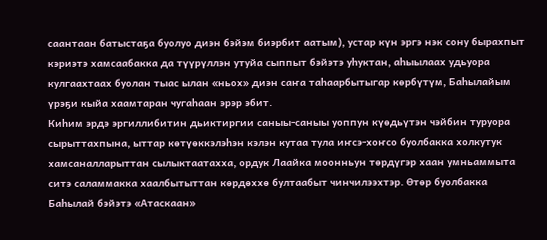саантаан батыстаҕа буолуо диэн бэйэм биэрбит аатым), устар күн эргэ нэк сону бырахпыт кэриэтэ хамсаабакка да түүрүллэн утуйа сыппыт бэйэтэ уһуктан, аһыылаах удьуора кулгаахтаах буолан тыас ылан «ньох» диэн саҥа таһаарбытыгар көрбүтүм, Баһылайым үрэҕи кыйа хаамтаран чугаһаан эрэр эбит.
Киһим эрдэ эргиллибитин дьиктиргии саныы-саныы уоппун күөдьүтэн чэйбин туруора сырыттахпына, ыттар көтүөккэлэһэн кэлэн кутаа тула иҥсэ-хоҥсо буолбакка холкутук хамсаналларыттан сылыктаатахха, ордук Лаайка моонньун төрдүгэр хаан умньаммыта ситэ саламмакка хаалбытыттан көрдөххө бултаабыт чинчилээхтэр. Өтөр буолбакка Баһылай бэйэтэ «Атаскаан»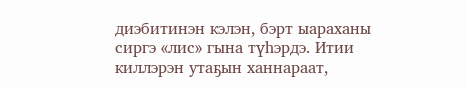диэбитинэн кэлэн, бэрт ыараханы сиргэ «лис» гына түһэрдэ. Итии киллэрэн утаҕын ханнараат,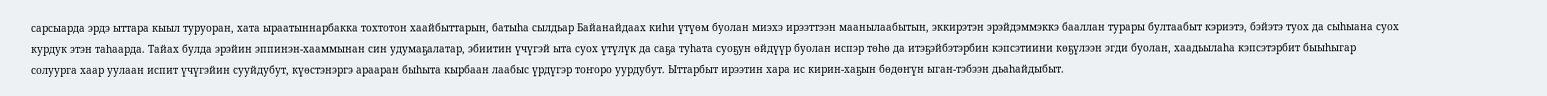сарсыарда эрдэ ыттара кыыл туруоран, хата ыраатыннарбакка тохтотон хаайбыттарын, батыһа сылдьар Байанайдаах киһи үтүөм буолан миэхэ ирээттээн маанылаабытын, эккирэтэн эрэйдэммэккэ бааллан турары бултаабыт кэриэтэ, бэйэтэ туох да сыһыана суох курдук этэн таһаарда. Тайах булда эрэйин эппинэн-хааммынан син удумаҕалатар, эбиитин үчүгэй ыта суох үтүлүк да саҕа туһата суоҕун өйдүүр буолан испэр төһө да итэҕэйбэтэрбин кэпсэтиини көҕүлээн эгди буолан, хаадьылаһа кэпсэтэрбит быыһыгар солуурга хаар уулаан испит үчүгэйин сууйдубут, күөстэнэргэ арааран быһыта кырбаан лаабыс үрдүгэр тоҥоро уурдубут. Ыттарбыт ирээтин хара ис кирин-хаҕын бөдөҥүн ыган-тэбээн дьаһайдыбыт.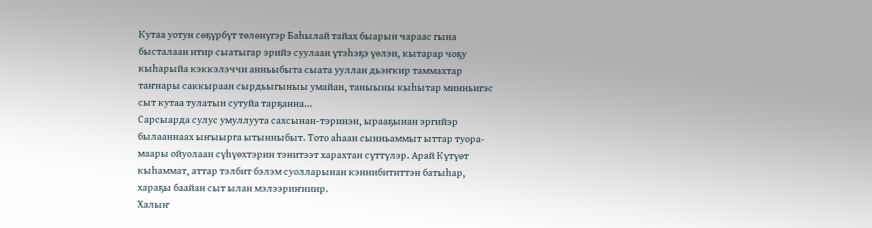Кутаа уотун сөҕүрбүт төлөнүгэр Баһылай тайах быарын чараас гына бысталаан итир сыатыгар эрийэ суулаан үтэһэҕэ үөлэн, кытарар чоҕу кыһарыйа кэккэлэччи анньыбыта сыата ууллан дьэҥкир таммахтар таҥнары саккыраан сырдьыгыныы умайан, таныыны кыһытар минньигэс сыт кутаа тулатын сутуйа тарҕанна…
Сарсыарда сулус умуллуута сахсынан-тэринэн, ырааҕынан эргийэр былааннаах ыҥыырга ытынныбыт. Тото аһаан сынньаммыт ыттар туора-маары ойуолаан сүһүөхтэрин тэнитээт харахтан сүттүлэр. Арай Күтүөт кыһаммат, аттар тэлбит бэлэм суолларынан кэннибититтэн батыһар, хараҕы баайан сыт ылан мэлээриҥниир.
Халыҥ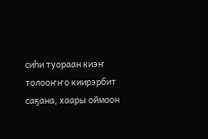сиһи туораан киэҥ толооҥҥо киирэрбит саҕана, хаары оймоон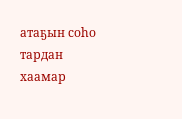атаҕын соһо тардан хаамар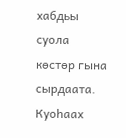хабдьы суола көстөр гына сырдаата. Куоһаах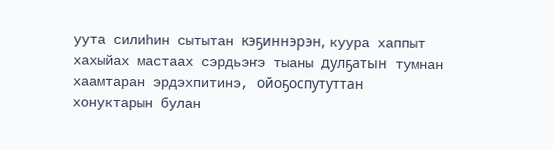уута силиһин сытытан кэҕиннэрэн, куура хаппыт хахыйах мастаах сэрдьэҥэ тыаны дулҕатын тумнан хаамтаран эрдэхпитинэ, ойоҕоспутуттан хонуктарын булан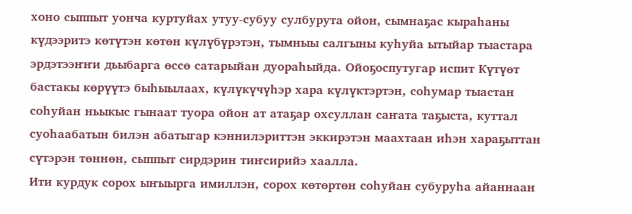хоно сыппыт уонча куртуйах утуу-субуу сулбурута ойон, сымнаҕас кыраһаны күдээритэ көтүтэн көтөн күлүбүрэтэн, тымныы салгыны куһуйа ытыйар тыастара эрдэтээҥҥи дьыбарга өссө сатарыйан дуораһыйда. Ойоҕоспутугар испит Күтүөт бастакы көрүүтэ быһыылаах, күлүкүчүһэр хара күлүктэртэн, соһумар тыастан соһуйан ньыкыс гынаат туора ойон ат атаҕар охсуллан саҥата таҕыста, куттал суоһаабатын билэн абатыгар кэннилэриттэн эккирэтэн маахтаан иһэн хараҕыттан сүтэрэн төннөн, сыппыт сирдэрин тиҥсирийэ хаалла.
Ити курдук сорох ыҥыырга имиллэн, сорох көтөртөн соһуйан субуруһа айаннаан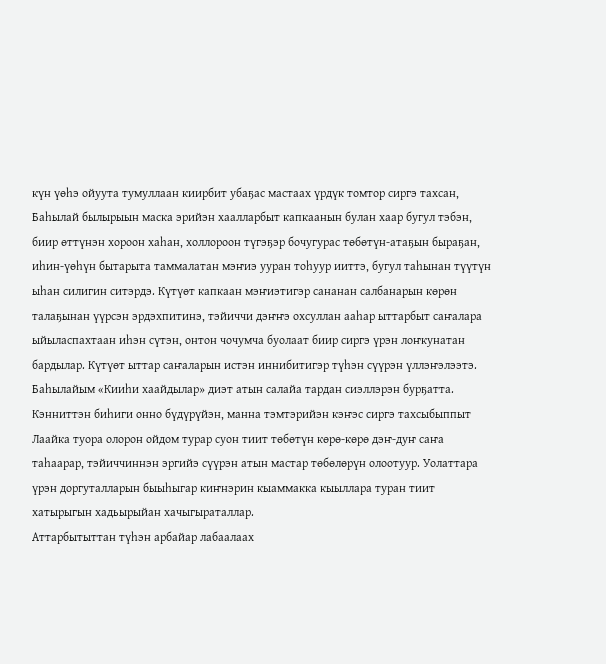күн үөһэ ойуута тумуллаан киирбит убаҕас мастаах үрдүк томтор сиргэ тахсан, Баһылай былырыын маска эрийэн хаалларбыт капкаанын булан хаар бугул тэбэн, биир өттүнэн хороон хаһан, холлороон түгэҕэр бочугурас төбөтүн-атаҕын быраҕан, иһин-үөһүн бытарыта таммалатан мэҥиэ ууран тоһуур ииттэ, бугул таһынан түүтүн ыһан силигин ситэрдэ. Күтүөт капкаан мэҥиэтигэр сананан салбанарын көрөн талаҕынан үүрсэн эрдэхпитинэ, тэйиччи дэҥҥэ охсуллан ааһар ыттарбыт саҥалара ыйыласпахтаан иһэн сүтэн, онтон чочумча буолаат биир сиргэ үрэн лоҥкунатан бардылар. Күтүөт ыттар саҥаларын истэн иннибитигэр түһэн сүүрэн үллэҥэлээтэ. Баһылайым «Кииһи хаайдылар» диэт атын салайа тардан сиэллэрэн бурҕатта. Кэнниттэн биһиги онно бүдүрүйэн, манна тэмтэрийэн кэҥэс сиргэ тахсыбыппыт Лаайка туора олорон ойдом турар суон тиит төбөтүн көрө-көрө дэҥ-дуҥ саҥа таһаарар, тэйиччиннэн эргийэ сүүрэн атын мастар төбөлөрүн олоотуур. Уолаттара үрэн доргуталларын быыһыгар киҥнэрин кыаммакка кыыллара туран тиит хатырыгын хадьырыйан хачыгыраталлар.
Аттарбытыттан түһэн арбайар лабаалаах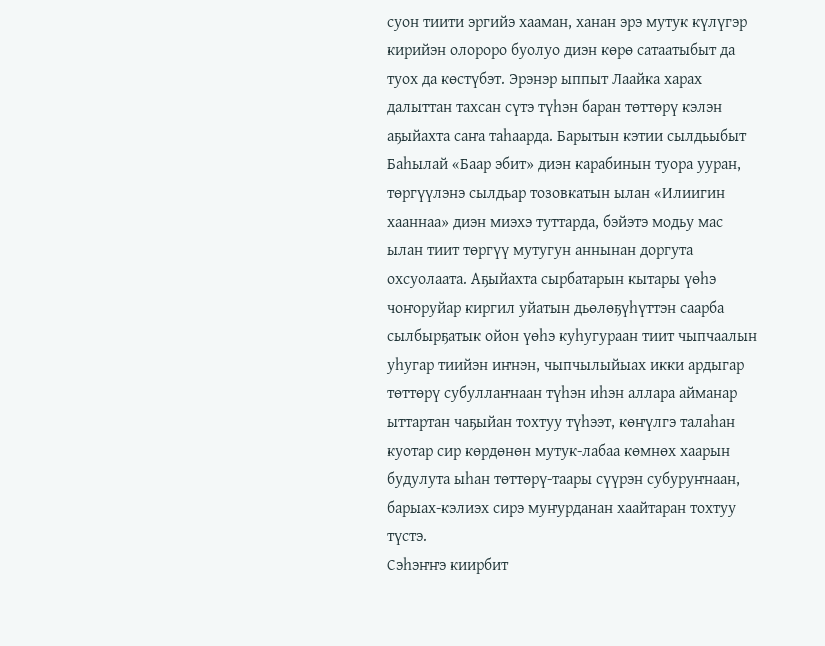суон тиити эргийэ хааман, ханан эрэ мутук күлүгэр кирийэн олороро буолуо диэн көрө сатаатыбыт да туох да көстүбэт. Эрэнэр ыппыт Лаайка харах далыттан тахсан сүтэ түһэн баран төттөрү кэлэн аҕыйахта саҥа таһаарда. Барытын кэтии сылдьыбыт Баһылай «Баар эбит» диэн карабинын туора ууран, төргүүлэнэ сылдьар тозовкатын ылан «Илиигин хааннаа» диэн миэхэ туттарда, бэйэтэ модьу мас ылан тиит төргүү мутугун аннынан доргута охсуолаата. Аҕыйахта сырбатарын кытары үөһэ чоҥоруйар киргил уйатын дьөлөҕүһүттэн саарба сылбырҕатык ойон үөһэ куһугураан тиит чыпчаалын уһугар тиийэн иҥнэн, чыпчылыйыах икки ардыгар төттөрү субуллаҥнаан түһэн иһэн аллара айманар ыттартан чаҕыйан тохтуу түһээт, көҥүлгэ талаһан куотар сир көрдөнөн мутук-лабаа көмнөх хаарын будулута ыһан төттөрү-таары сүүрэн субуруҥнаан, барыах-кэлиэх сирэ муҥурданан хаайтаран тохтуу түстэ.
Сэһэҥҥэ киирбит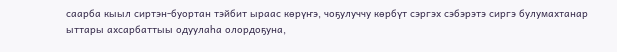саарба кыыл сиртэн-буортан тэйбит ыраас көрүҥэ, чоҕулуччу көрбүт сэргэх сэбэрэтэ сиргэ булумахтанар ыттары ахсарбаттыы одуулаһа олордоҕуна,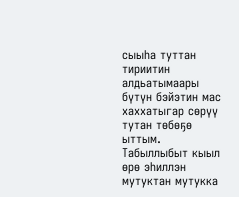сыыһа туттан тириитин алдьатымаары бүтүн бэйэтин мас хаххатыгар сөрүү тутан төбөҕө ыттым. Табыллыбыт кыыл өрө эһиллэн мутуктан мутукка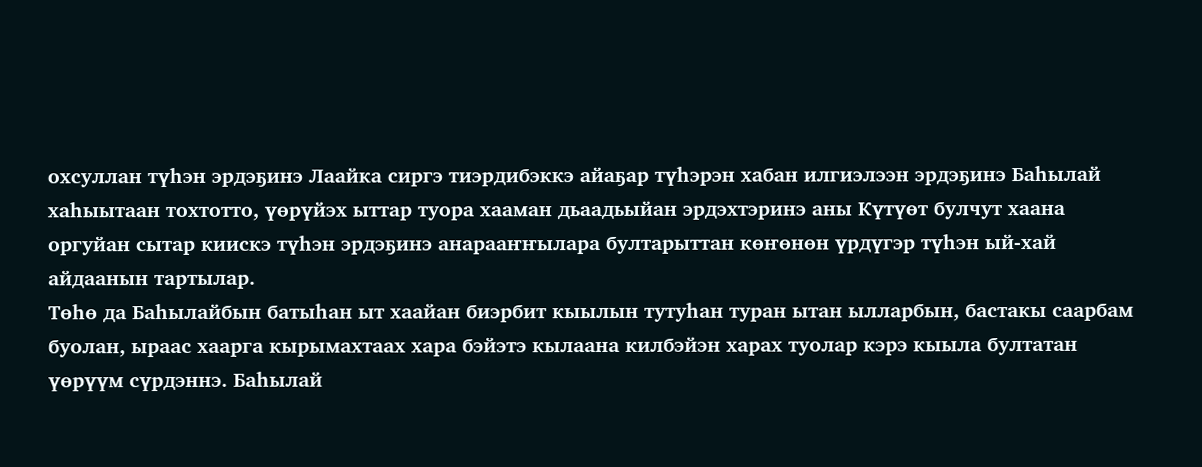охсуллан түһэн эрдэҕинэ Лаайка сиргэ тиэрдибэккэ айаҕар түһэрэн хабан илгиэлээн эрдэҕинэ Баһылай хаһыытаан тохтотто, үөрүйэх ыттар туора хааман дьаадьыйан эрдэхтэринэ аны Күтүөт булчут хаана оргуйан сытар киискэ түһэн эрдэҕинэ анарааҥҥылара бултарыттан көҥөнөн үрдүгэр түһэн ый-хай айдаанын тартылар.
Төһө да Баһылайбын батыһан ыт хаайан биэрбит кыылын тутуһан туран ытан ылларбын, бастакы саарбам буолан, ыраас хаарга кырымахтаах хара бэйэтэ кылаана килбэйэн харах туолар кэрэ кыыла бултатан үөрүүм сүрдэннэ. Баһылай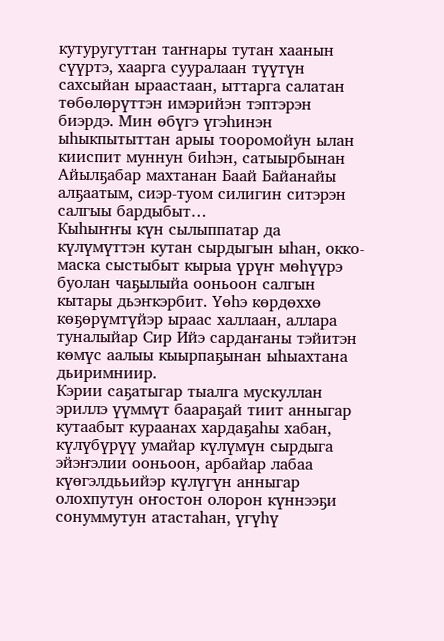кутуругуттан таҥнары тутан хаанын сүүртэ, хаарга сууралаан түүтүн сахсыйан ыраастаан, ыттарга салатан төбөлөрүттэн имэрийэн тэптэрэн биэрдэ. Мин өбүгэ үгэһинэн ыһыкпытыттан арыы тооромойун ылан кииспит муннун биһэн, сатыырбынан Айылҕабар махтанан Баай Байанайы алҕаатым, сиэр-туом силигин ситэрэн салгыы бардыбыт…
Кыһыҥҥы күн сылыппатар да күлүмүттэн кутан сырдыгын ыһан, окко-маска сыстыбыт кырыа үрүҥ мөһүүрэ буолан чаҕылыйа ооньоон салгын кытары дьэҥкэрбит. Үөһэ көрдөххө көҕөрүмтүйэр ыраас халлаан, аллара туналыйар Сир Ийэ сардаҥаны тэйитэн көмүс аалыы кыырпаҕынан ыһыахтана дьиримниир.
Кэрии саҕатыгар тыалга мускуллан эриллэ үүммүт баараҕай тиит анныгар кутаабыт кураанах хардаҕаһы хабан, күлүбүрүү умайар күлүмүн сырдыга эйэҥэлии ооньоон, арбайар лабаа күөгэлдььийэр күлүгүн анныгар олохпутун оҥостон олорон күннээҕи сонуммутун атастаһан, үгүһү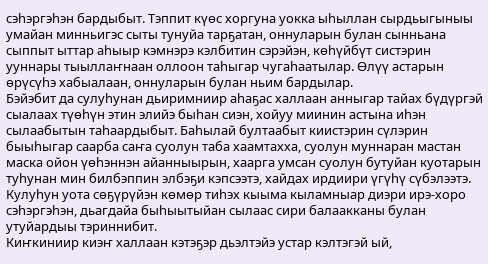сэһэргэһэн бардыбыт. Тэппит күөс хоргуна уокка ыһыллан сырдьыгыныы умайан минньигэс сыты тунуйа тарҕатан, оннуларын булан сынньана сыппыт ыттар аһыыр кэмнэрэ кэлбитин сэрэйэн, көһүйбүт систэрин ууннары тыыллаҥнаан оллоон таһыгар чугаһаатылар. Өлүү астарын өрүсүһэ хабыалаан, оннуларын булан ньим бардылар.
Бэйэбит да сулуһунан дьиримниир аһаҕас халлаан анныгар тайах бүдүргэй сыалаах түөһүн этин элийэ быһан сиэн, хойуу миинин астына иһэн сылаабытын таһаардыбыт. Баһылай бултаабыт киистэрин сүлэрин быыһыгар саарба саҥа суолун таба хаамтахха, суолун муннаран мастан маска ойон үөһэннэн айанныырын, хаарга умсан суолун бутуйан куотарын туһунан мин билбэппин элбэҕи кэпсээтэ, хайдах ирдиири үгүһү сүбэлээтэ. Кулуһун уота сөҕүрүйэн көмөр тиһэх кыыма кыламныар диэри ирэ-хоро сэһэргэһэн, дьагдайа быһыытыйан сылаас сири балаакканы булан утуйардыы тэриннибит.
Киҥкиниир киэҥ халлаан кэтэҕэр дьэлтэйэ устар кэлтэгэй ый,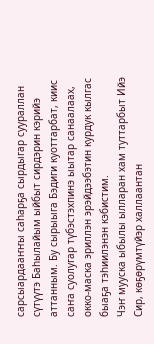сарсыардааҥҥы саһарҕа сырдыгар суураллан сүтүүтэ Баһылайым ыйбыт сирдэрин кэрийэ аттанным. Бу сырыыга Бэдиги куоттарбат, киис саҥа суолугар түбэстэхпинэ ыытар санаалаах, окко-маска эриллэн эрэйдээбэтин курдук кылгас быаҕа тэһиилэнэн кэбистим.
Чэҥ мууска ыбылы ылларан хам туттарбыт Ийэ Сир, көҕөрүмтүйэр халлаантан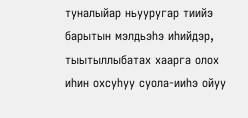туналыйар ньууругар тиийэ барытын мэлдьэһэ иһийдэр, тыытыллыбатах хаарга олох иһин охсуһуу суола-ииһэ ойуу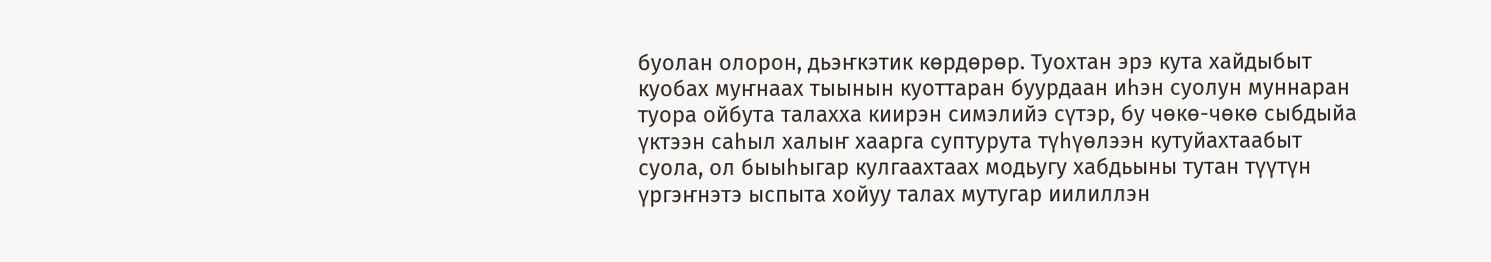буолан олорон, дьэҥкэтик көрдөрөр. Туохтан эрэ кута хайдыбыт куобах муҥнаах тыынын куоттаран буурдаан иһэн суолун муннаран туора ойбута талахха киирэн симэлийэ сүтэр, бу чөкө-чөкө сыбдыйа үктээн саһыл халыҥ хаарга суптурута түһүөлээн кутуйахтаабыт суола, ол быыһыгар кулгаахтаах модьугу хабдьыны тутан түүтүн үргэҥнэтэ ыспыта хойуу талах мутугар иилиллэн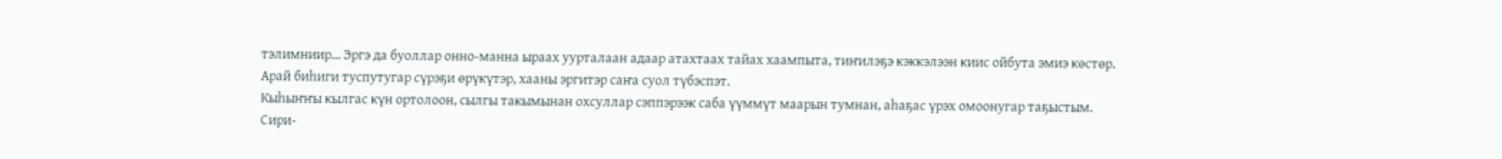тэлимниир… Эргэ да буоллар онно-манна ыраах уурталаан адаар атахтаах тайах хаампыта, тиҥилэҕэ кэккэлээн киис ойбута эмиэ көстөр. Арай биһиги туспутугар сүрэҕи өрүкүтэр, хааны эргитэр саҥа суол түбэспэт.
Кыһыҥҥы кылгас күн ортолоон, сылгы такымынан охсуллар сэппэрээк саба үүммүт маарын тумнан, аһаҕас үрэх омоонугар таҕыстым. Сири-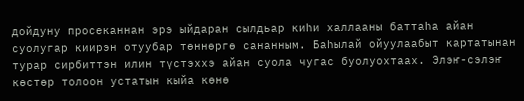дойдуну просеканнан эрэ ыйдаран сылдьар киһи халлааны баттаһа айан суолугар киирэн отуубар төннөргө сананным. Баһылай ойуулаабыт картатынан турар сирбиттэн илин түстэххэ айан суола чугас буолуохтаах. Элэҥ-сэлэҥ көстөр толоон устатын кыйа көнө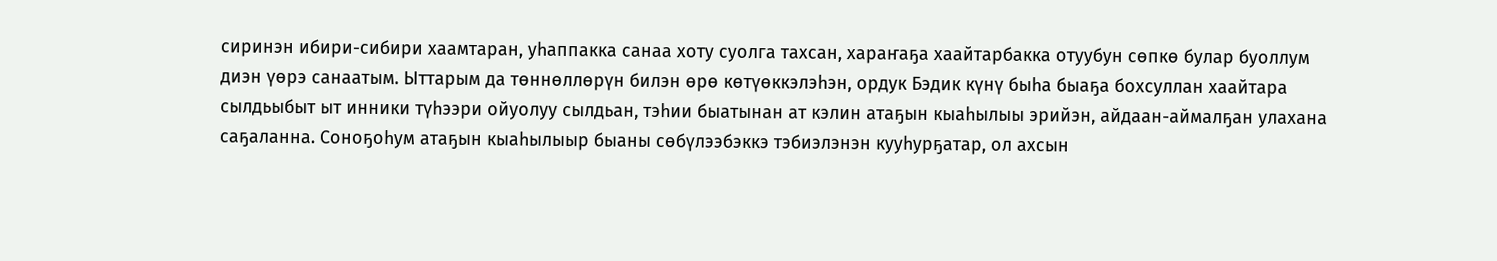сиринэн ибири-сибири хаамтаран, уһаппакка санаа хоту суолга тахсан, хараҥаҕа хаайтарбакка отуубун сөпкө булар буоллум диэн үөрэ санаатым. Ыттарым да төннөллөрүн билэн өрө көтүөккэлэһэн, ордук Бэдик күнү быһа быаҕа бохсуллан хаайтара сылдьыбыт ыт инники түһээри ойуолуу сылдьан, тэһии быатынан ат кэлин атаҕын кыаһылыы эрийэн, айдаан-аймалҕан улахана саҕаланна. Соноҕоһум атаҕын кыаһылыыр быаны сөбүлээбэккэ тэбиэлэнэн кууһурҕатар, ол ахсын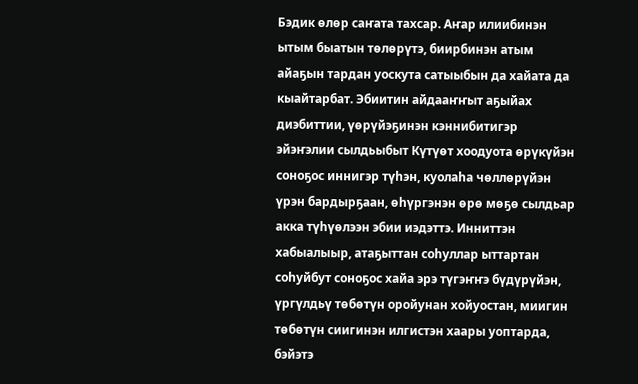Бэдик өлөр саҥата тахсар. Аҥар илиибинэн ытым быатын төлөрүтэ, биирбинэн атым айаҕын тардан уоскута сатыыбын да хайата да кыайтарбат. Эбиитин айдааҥҥыт аҕыйах диэбиттии, үөрүйэҕинэн кэннибитигэр эйэҥэлии сылдьыбыт Күтүөт хоодуота өрүкүйэн соноҕос иннигэр түһэн, куолаһа чөллөрүйэн үрэн бардырҕаан, өһүргэнэн өрө мөҕө сылдьар акка түһүөлээн эбии иэдэттэ. Инниттэн хабыалыыр, атаҕыттан соһуллар ыттартан соһуйбут соноҕос хайа эрэ түгэҥҥэ бүдүрүйэн, үргүлдьү төбөтүн оройунан хойуостан, миигин төбөтүн сиигинэн илгистэн хаары уоптарда, бэйэтэ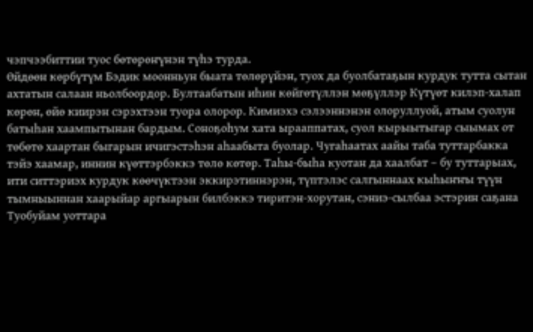чэпчээбиттии туос бөтөрөҥүнэн түһэ турда.
Өйдөөн көрбүтүм Бэдик моонньун быата төлөрүйэн, туох да буолбатаҕын курдук тутта сытан ахтатын салаан ньолбоордор. Бултаабатын иһин көйгөтүллэн мөҕүллэр Күтүөт килэп-халап көрөн, өйө киирэн сэрэхтээн туора олорор. Кимиэхэ сэлээннэнэн олоруллуой, атым суолун батыһан хаампытынан бардым. Соноҕоһум хата ырааппатах, суол кырыытыгар сыымах от төбөтө хаартан быгарын ичигэстэһэн аһаабыта буолар. Чугаһаатах аайы таба туттарбакка тэйэ хаамар, иннин күөттэрбэккэ төлө көтөр. Таһы-быһа куотан да хаалбат – бу туттарыах, ити ситтэриэх курдук көөчүктээн эккирэтиннэрэн, түптэлэс салгыннаах кыһыҥҥы түүн тымныыннан хаарыйар аргыарын билбэккэ тиритэн-хорутан, сэниэ-сылбаа эстэрин саҕана Туобуйам уоттара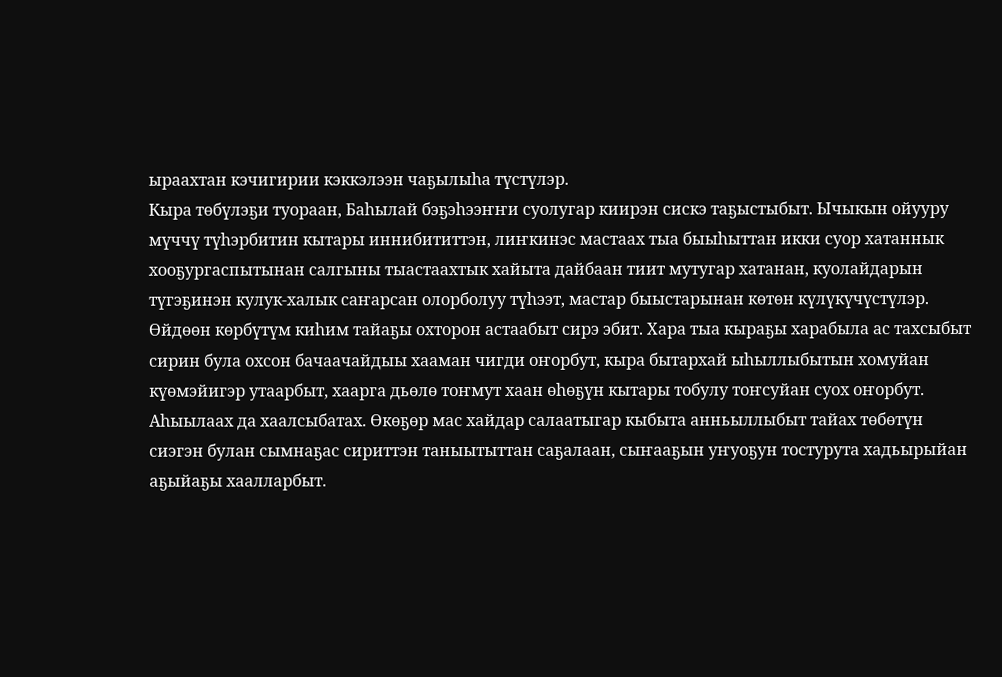ыраахтан кэчигирии кэккэлээн чаҕылыһа түстүлэр.
Кыра төбүлэҕи туораан, Баһылай бэҕэһээҥҥи суолугар киирэн сискэ таҕыстыбыт. Ычыкын ойууру мүччү түһэрбитин кытары иннибититтэн, лиҥкинэс мастаах тыа быыһыттан икки суор хатаннык хооҕургаспытынан салгыны тыастаахтык хайыта дайбаан тиит мутугар хатанан, куолайдарын түгэҕинэн кулук-халык саҥарсан олорболуу түһээт, мастар быыстарынан көтөн күлүкүчүстүлэр. Өйдөөн көрбүтүм киһим тайаҕы охторон астаабыт сирэ эбит. Хара тыа кыраҕы харабыла ас тахсыбыт сирин була охсон бачаачайдыы хааман чигди оҥорбут, кыра бытархай ыһыллыбытын хомуйан күөмэйигэр утаарбыт, хаарга дьөлө тоҥмут хаан өһөҕүн кытары тобулу тоҥсуйан суох оҥорбут.
Аһыылаах да хаалсыбатах. Өкөҕөр мас хайдар салаатыгар кыбыта анньыллыбыт тайах төбөтүн сиэгэн булан сымнаҕас сириттэн таныытыттан саҕалаан, сыҥааҕын уҥуоҕун тостурута хадьырыйан аҕыйаҕы хаалларбыт.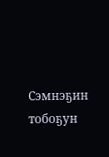Сэмнэҕин тобоҕун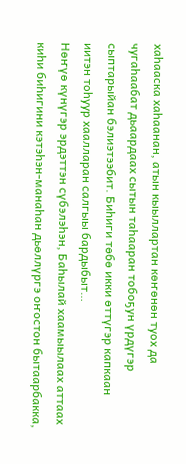хаһааска хаһаанан, атын кыыллартан көҥөнөн туох да чугаһаабат дьаардаах сытын таһааран тобоҕун үрдүгэр сыптарыйан бэлиэтээбит. Биһиги төбө икки өттүгэр капкаан иитэн тоһуур хаалларан салгыы бардыбыт…
Нөҥүө күнүгэр эрдэттэн сүбэлэһэн, Баһылай хаамыылаах аттаах киһи биһигини кэтэһэн-манаһан дьөллүргэ оҥостон бытаарбакка,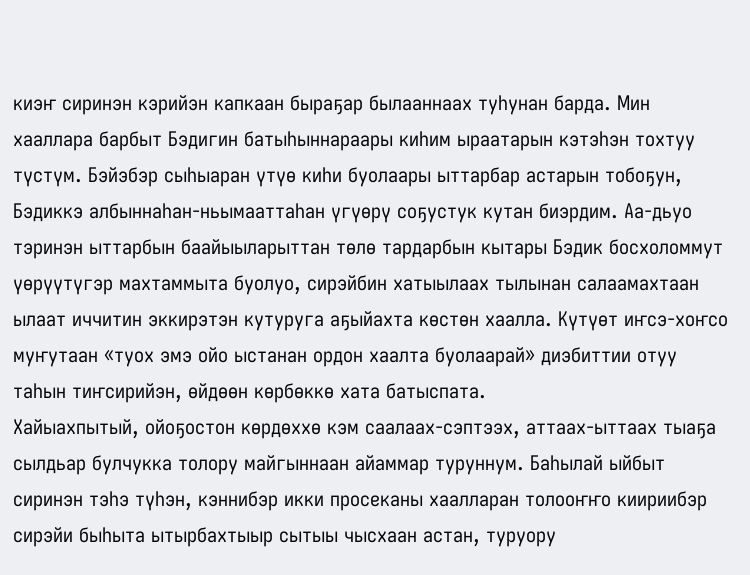киэҥ сиринэн кэрийэн капкаан быраҕар былааннаах туһунан барда. Мин хааллара барбыт Бэдигин батыһыннараары киһим ыраатарын кэтэһэн тохтуу түстүм. Бэйэбэр сыһыаран үтүө киһи буолаары ыттарбар астарын тобоҕун, Бэдиккэ албыннаһан-ньымааттаһан үгүөрү соҕустук кутан биэрдим. Аа-дьуо тэринэн ыттарбын баайыыларыттан төлө тардарбын кытары Бэдик босхоломмут үөрүүтүгэр махтаммыта буолуо, сирэйбин хатыылаах тылынан салаамахтаан ылаат иччитин эккирэтэн кутуруга аҕыйахта көстөн хаалла. Күтүөт иҥсэ-хоҥсо муҥутаан «туох эмэ ойо ыстанан ордон хаалта буолаарай» диэбиттии отуу таһын тиҥсирийэн, өйдөөн көрбөккө хата батыспата.
Хайыахпытый, ойоҕостон көрдөххө кэм саалаах-сэптээх, аттаах-ыттаах тыаҕа сылдьар булчукка толору майгыннаан айаммар туруннум. Баһылай ыйбыт сиринэн тэһэ түһэн, кэннибэр икки просеканы хаалларан толооҥҥо киириибэр сирэйи быһыта ытырбахтыыр сытыы чысхаан астан, туруору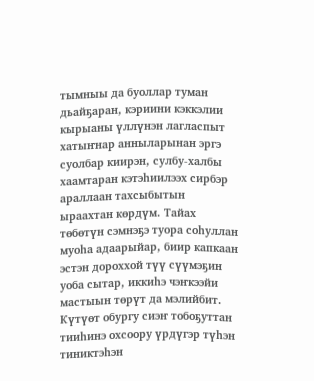тымныы да буоллар туман дьайҕаран, кэриини кэккэлии кырыаны үллүнэн лагласпыт хатыҥнар анныларынан эргэ суолбар киирэн, сулбу-халбы хаамтаран кэтэһиилээх сирбэр араллаан тахсыбытын ыраахтан көрдүм. Тайах төбөтүн сэмнэҕэ туора соһуллан муоһа адаарыйар, биир капкаан эстэн дороххой түү сүүмэҕин уоба сытар, иккиһэ чэҥкээйи мастыын төрүт да мэлийбит.
Күтүөт обургу сиэҥ тобоҕуттан тииһинэ охсоору үрдүгэр түһэн тиниктэһэн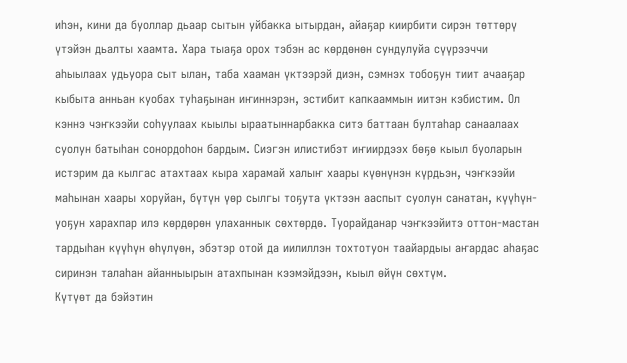иһэн, кини да буоллар дьаар сытын уйбакка ытырдан, айаҕар киирбити сирэн төттөрү үтэйэн дьалты хаамта. Хара тыаҕа орох тэбэн ас көрдөнөн сундулуйа сүүрээччи аһыылаах удьуора сыт ылан, таба хааман үктээрэй диэн, сэмнэх тобоҕун тиит ачааҕар кыбыта анньан куобах туһаҕынан иҥиннэрэн, эстибит капкааммын иитэн кэбистим. Ол кэннэ чэҥкээйи соһуулаах кыылы ыраатыннарбакка ситэ баттаан бултаһар санаалаах суолун батыһан сонордоһон бардым. Сиэгэн илистибэт иҥиирдээх бөҕө кыыл буоларын истэрим да кылгас атахтаах кыра харамай халыҥ хаары күөнүнэн күрдьэн, чэҥкээйи маһынан хаары хоруйан, бүтүн үөр сылгы тоҕута үктээн ааспыт суолун санатан, күүһүн-уоҕун харахпар илэ көрдөрөн улаханнык сөхтөрдө. Туорайданар чэҥкээйитэ оттон-мастан тардыһан күүһүн өһүлүөн, эбэтэр отой да иилиллэн тохтотуон таайардыы аҥардас аһаҕас сиринэн талаһан айанныырын атахпынан кээмэйдээн, кыыл өйүн сөхтүм.
Күтүөт да бэйэтин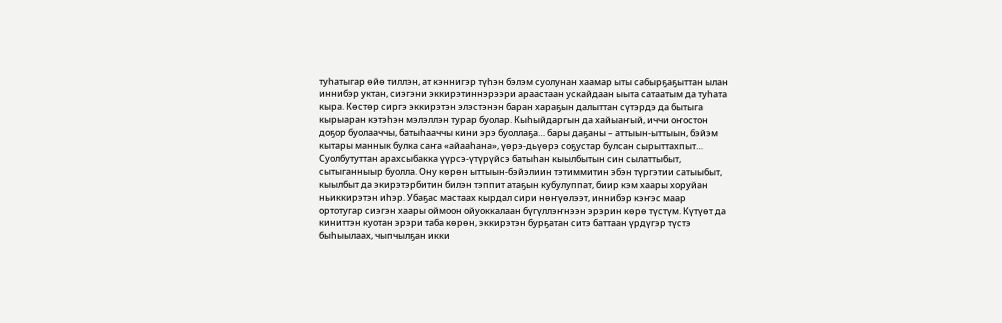туһатыгар өйө тиллэн, ат кэннигэр түһэн бэлэм суолунан хаамар ыты сабырҕаҕыттан ылан иннибэр уктан, сиэгэни эккирэтиннэрээри араастаан ускайдаан ыыта сатаатым да туһата кыра. Көстөр сиргэ эккирэтэн элэстэнэн баран хараҕын далыттан сүтэрдэ да бытыга кырыаран кэтэһэн мэлэллэн турар буолар. Кыһыйдаргын да хайыаҥый, иччи оҥостон доҕор буолааччы, батыһааччы кини эрэ буоллаҕа… бары даҕаны – аттыын-ыттыын, бэйэм кытары маннык булка саҥа «айааһана», үөрэ-дьүөрэ соҕустар булсан сырыттахпыт…
Суолбутуттан арахсыбакка үүрсэ-үтүрүйсэ батыһан кыылбытын син сылаттыбыт, сытыганныыр буолла. Ону көрөн ыттыын-бэйэлиин тэтиммитин эбэн түргэтии сатыыбыт, кыылбыт да экирэтэрбитин билэн тэппит атаҕын кубулуппат, биир кэм хаары хоруйан ньиккирэтэн иһэр. Убаҕас мастаах кырдал сири нөҥүөлээт, иннибэр кэҥэс маар ортотугар сиэгэн хаары оймоон ойуоккалаан бүгүллэҥнээн эрэрин көрө түстүм. Күтүөт да киниттэн куотан эрэри таба көрөн, эккирэтэн бурҕатан ситэ баттаан үрдүгэр түстэ быһыылаах, чыпчылҕан икки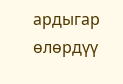ардыгар өлөрдүү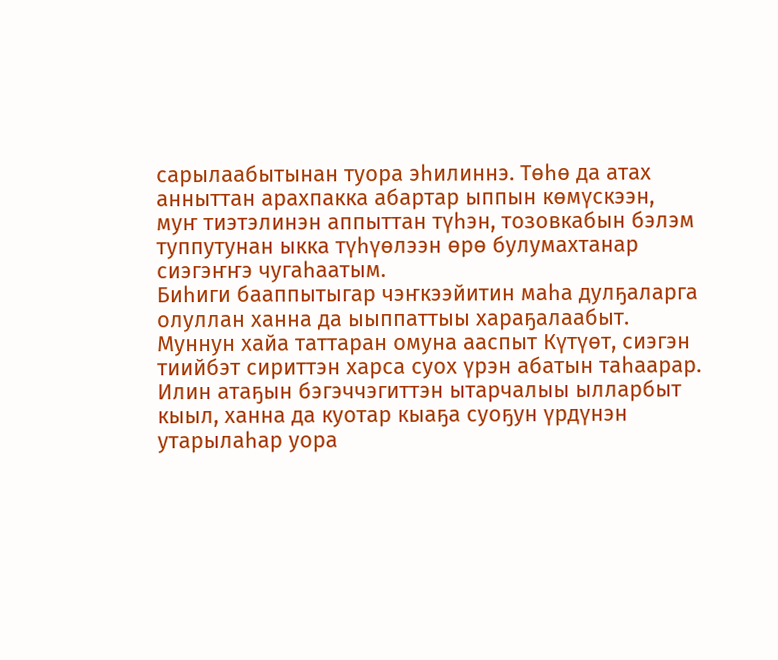сарылаабытынан туора эһилиннэ. Төһө да атах анныттан арахпакка абартар ыппын көмүскээн, муҥ тиэтэлинэн аппыттан түһэн, тозовкабын бэлэм туппутунан ыкка түһүөлээн өрө булумахтанар сиэгэҥҥэ чугаһаатым.
Биһиги бааппытыгар чэҥкээйитин маһа дулҕаларга олуллан ханна да ыыппаттыы хараҕалаабыт. Муннун хайа таттаран омуна ааспыт Күтүөт, сиэгэн тиийбэт сириттэн харса суох үрэн абатын таһаарар. Илин атаҕын бэгэччэгиттэн ытарчалыы ылларбыт кыыл, ханна да куотар кыаҕа суоҕун үрдүнэн утарылаһар уора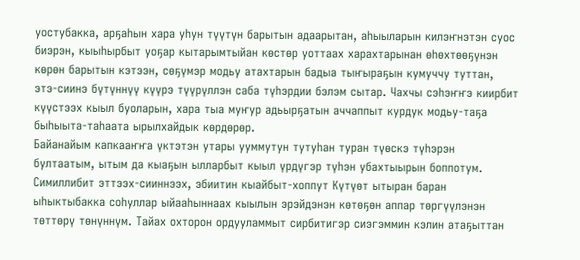уостубакка, арҕаһын хара уһун түүтүн барытын адаарытан, аһыыларын килэҥнэтэн суос биэрэн, кыыһырбыт уоҕар кытарымтыйан көстөр уоттаах харахтарынан өһөхтөөҕүнэн көрөн барытын кэтээн, сөҕүмэр модьу атахтарын бадыа тыҥыраҕын кумуччу туттан, этэ-сиинэ бүтүннүү күүрэ түүрүллэн саба түһэрдии бэлэм сытар. Чахчы сэһэҥҥэ киирбит күүстээх кыыл буоларын, хара тыа муҥур адьырҕатын аччаппыт курдук модьу-таҕа быһыыта-таһаата ырылхайдык көрдөрөр.
Байанайым капкааҥҥа үктэтэн утары ууммутун тутуһан туран түөскэ түһэрэн бултаатым, ытым да кыаҕын ылларбыт кыыл үрдүгэр түһэн убахтыырын боппотум. Симиллибит эттээх-сииннээх, эбиитин кыайбыт-хоппут Күтүөт ытыран баран ыһыктыбакка соһуллар ыйааһыннаах кыылын эрэйдэнэн көтөҕөн аппар төргүүлэнэн төттөрү төнүннүм. Тайах охторон ордууламмыт сирбитигэр сиэгэммин кэлин атаҕыттан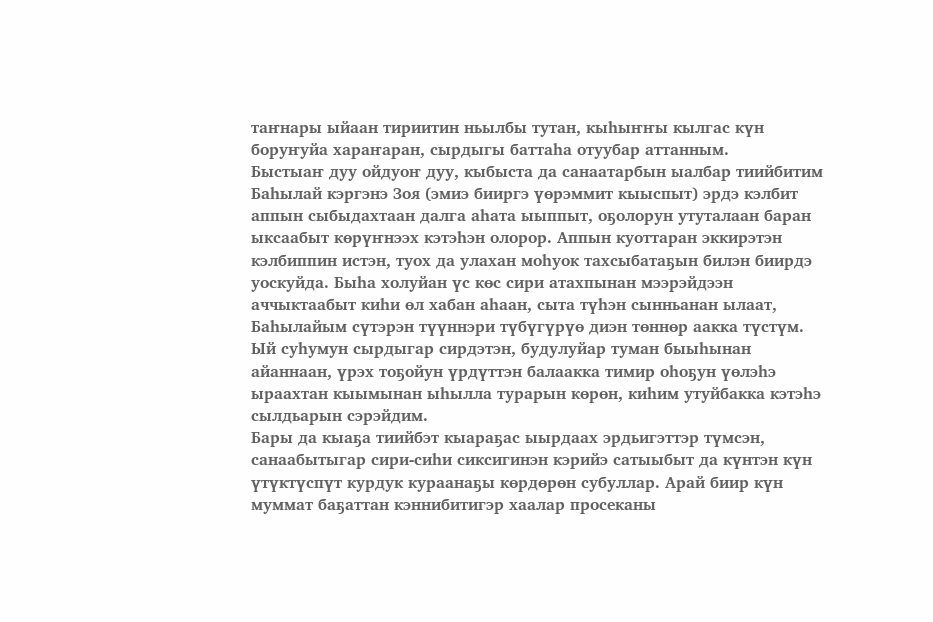таҥнары ыйаан тириитин ньылбы тутан, кыһыҥҥы кылгас күн боруҥуйа хараҥаран, сырдыгы баттаһа отуубар аттанным.
Быстыаҥ дуу ойдуоҥ дуу, кыбыста да санаатарбын ыалбар тиийбитим Баһылай кэргэнэ Зоя (эмиэ бииргэ үөрэммит кыыспыт) эрдэ кэлбит аппын сыбыдахтаан далга аһата ыыппыт, оҕолорун утуталаан баран ыксаабыт көрүҥнээх кэтэһэн олорор. Аппын куоттаран эккирэтэн кэлбиппин истэн, туох да улахан моһуок тахсыбатаҕын билэн биирдэ уоскуйда. Быһа холуйан үс көс сири атахпынан мээрэйдээн аччыктаабыт киһи өл хабан аһаан, сыта түһэн сынньанан ылаат, Баһылайым сүтэрэн түүннэри түбүгүрүө диэн төннөр аакка түстүм.
Ый суһумун сырдыгар сирдэтэн, будулуйар туман быыһынан айаннаан, үрэх тоҕойун үрдүттэн балаакка тимир оһоҕун үөлэһэ ыраахтан кыымынан ыһылла турарын көрөн, киһим утуйбакка кэтэһэ сылдьарын сэрэйдим.
Бары да кыаҕа тиийбэт кыараҕас ыырдаах эрдьигэттэр түмсэн, санаабытыгар сири-сиһи сиксигинэн кэрийэ сатыыбыт да күнтэн күн үтүктүспүт курдук кураанаҕы көрдөрөн субуллар. Арай биир күн муммат баҕаттан кэннибитигэр хаалар просеканы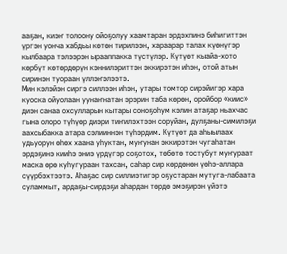ааҕан, киэҥ толоону ойоҕолуу хаамтаран эрдэхпинэ биһигиттэн үргэн уонча хабдьы көтөн тирилээн, хараарар талах күөнүгэр кылбаара тэлээрэн ырааппакка түстүлэр. Күтүөт кыайа-хото көрбүт көтөрдөрүн кэннилэриттэн эккирэтэн иһэн, отой атын сиринэн туораан үллэҥэлээтэ.
Мин кэлэйэн сиргэ силлээн иһэн, утары томтор сирэйигэр хара куоска ойуолаан уунаҥнатан эрэрин таба көрөн, оройбор «киис» диэн санаа охсулларын кытары соноҕоһум кэлин атаҕар ньахчас гына олоро түһүөр диэри тиҥилэхтээн соруйан, дулҕаны-симилэҕи аахсыбакка атара сэлииннэн түһэрдим. Күтүөт да аһыылаах удьуорун өһөх хаана уһуктан, муҥунан эккирэтэн чугаһатан эрдэҕинэ кииһэ эниэ үрдүгэр соҕотох, төбөтө тостубут муҥураат маска өрө куһугураан тахсан, саһар сир көрдөнөн үөһэ-аллара сүүрбэхтээтэ. Аһаҕас сир силлиэтигэр оҕустаран мутуга-лабаата суламмыт, ардаҕы-сирдэҕи аһардан төрдө эмэҕирэн үйэтэ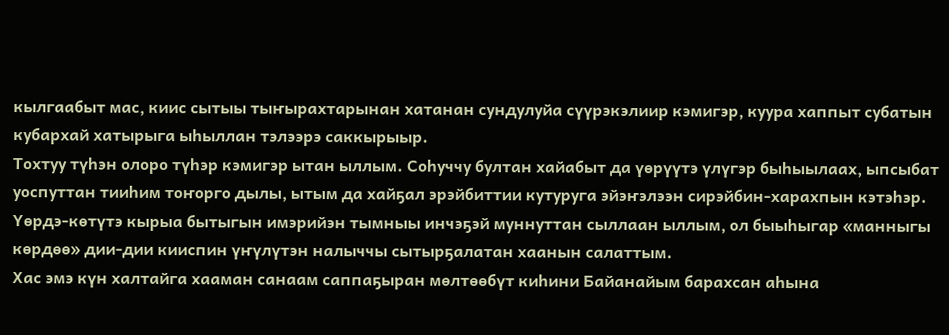кылгаабыт мас, киис сытыы тыҥырахтарынан хатанан сундулуйа сүүрэкэлиир кэмигэр, куура хаппыт субатын кубархай хатырыга ыһыллан тэлээрэ саккырыыр.
Тохтуу түһэн олоро түһэр кэмигэр ытан ыллым. Соһуччу бултан хайабыт да үөрүүтэ үлүгэр быһыылаах, ыпсыбат уоспуттан тииһим тоҥорго дылы, ытым да хайҕал эрэйбиттии кутуруга эйэҥэлээн сирэйбин-харахпын кэтэһэр. Үөрдэ-көтүтэ кырыа бытыгын имэрийэн тымныы инчэҕэй муннуттан сыллаан ыллым, ол быыһыгар «манныгы көрдөө» дии-дии кииспин үҥүлүтэн налыччы сытырҕалатан хаанын салаттым.
Хас эмэ күн халтайга хааман санаам саппаҕыран мөлтөөбүт киһини Байанайым барахсан аһына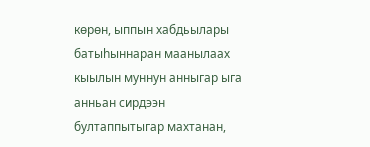көрөн, ыппын хабдьылары батыһыннаран маанылаах кыылын муннун анныгар ыга анньан сирдээн бултаппытыгар махтанан,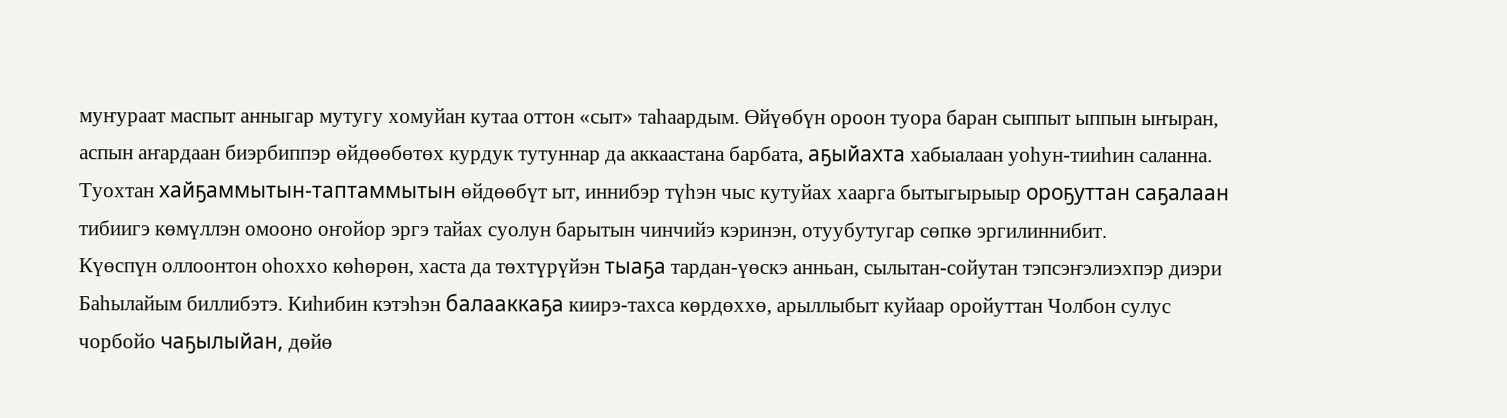муҥураат маспыт анныгар мутугу хомуйан кутаа оттон «сыт» таһаардым. Өйүөбүн ороон туора баран сыппыт ыппын ыҥыран, аспын аҥардаан биэрбиппэр өйдөөбөтөх курдук тутуннар да аккаастана барбата, аҕыйахта хабыалаан уоһун-тииһин саланна.
Туохтан хайҕаммытын-таптаммытын өйдөөбүт ыт, иннибэр түһэн чыс кутуйах хаарга бытыгырыыр ороҕуттан саҕалаан тибиигэ көмүллэн омооно оҥойор эргэ тайах суолун барытын чинчийэ кэринэн, отуубутугар сөпкө эргилиннибит.
Күөспүн оллоонтон оһоххо көһөрөн, хаста да төхтүрүйэн тыаҕа тардан-үөскэ анньан, сылытан-сойутан тэпсэҥэлиэхпэр диэри Баһылайым биллибэтэ. Киһибин кэтэһэн балааккаҕа киирэ-тахса көрдөххө, арыллыбыт куйаар оройуттан Чолбон сулус чорбойо чаҕылыйан, дөйө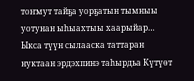тоҥмут тайҕа уорҕатын тымныы уотунан ыһыахтыы хаарыйар…
Ыкса түүн сылааска таттаран нуктаан эрдэхпинэ таһырдьа Күтүөт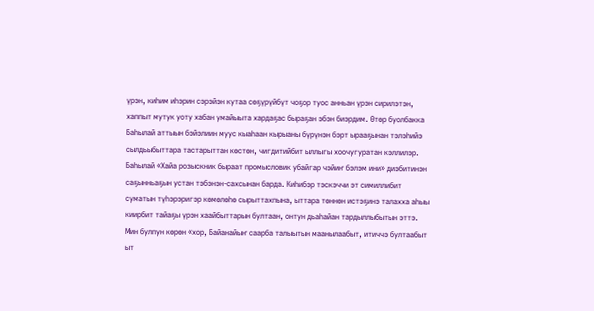үрэн, киһим иһэрин сэрэйэн кутаа сөҕүрүйбүт чоҕор туос анньан үрэн сирилэтэн, хаппыт мутук уоту хабан умайыыта хардаҕас быраҕан эбэн биэрдим. Өтөр буолбакка Баһылай аттыын бэйэлиин муус кыаһаан кырыаны бүрүнэн бэрт ырааҕынан тэлэһийэ сылдьыбыттара тастарыттан көстөн, чигдитийбит ыллыгы хоочугуратан кэллилэр.
Баһылай «Хайа розыскник быраат промысловик убайгар чэйиҥ бэлэм ини» диэбитинэн саҕынньаҕын устан тэбэнэн-сахсынан барда. Киһибэр тэскэччи эт симиллибит суматын түһэрэригэр көмөлөһө сырыттахпына, ыттара төннөн истэҕинэ талахха аһыы киирбит тайаҕы үрэн хаайбыттарын бултаан, онтун дьаһайан тардыллыбытын эттэ. Мин булпун көрөн «хор, Байанайыҥ саарба талыытын маанылаабыт, итиччэ бултаабыт ыт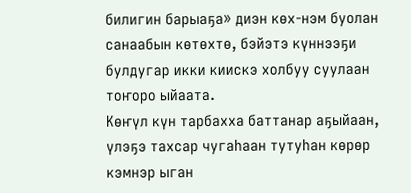билигин барыаҕа» диэн көх-нэм буолан санаабын көтөхтө, бэйэтэ күннээҕи булдугар икки киискэ холбуу суулаан тоҥоро ыйаата.
Көҥүл күн тарбахха баттанар аҕыйаан, үлэҕэ тахсар чугаһаан тутуһан көрөр кэмнэр ыган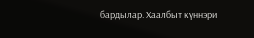бардылар. Хаалбыт күннэри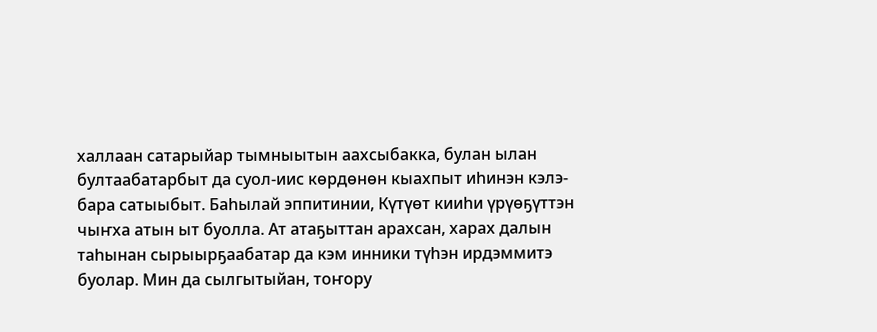халлаан сатарыйар тымныытын аахсыбакка, булан ылан бултаабатарбыт да суол-иис көрдөнөн кыахпыт иһинэн кэлэ-бара сатыыбыт. Баһылай эппитинии, Күтүөт кииһи үрүөҕүттэн чыҥха атын ыт буолла. Ат атаҕыттан арахсан, харах далын таһынан сырыырҕаабатар да кэм инники түһэн ирдэммитэ буолар. Мин да сылгытыйан, тоҥору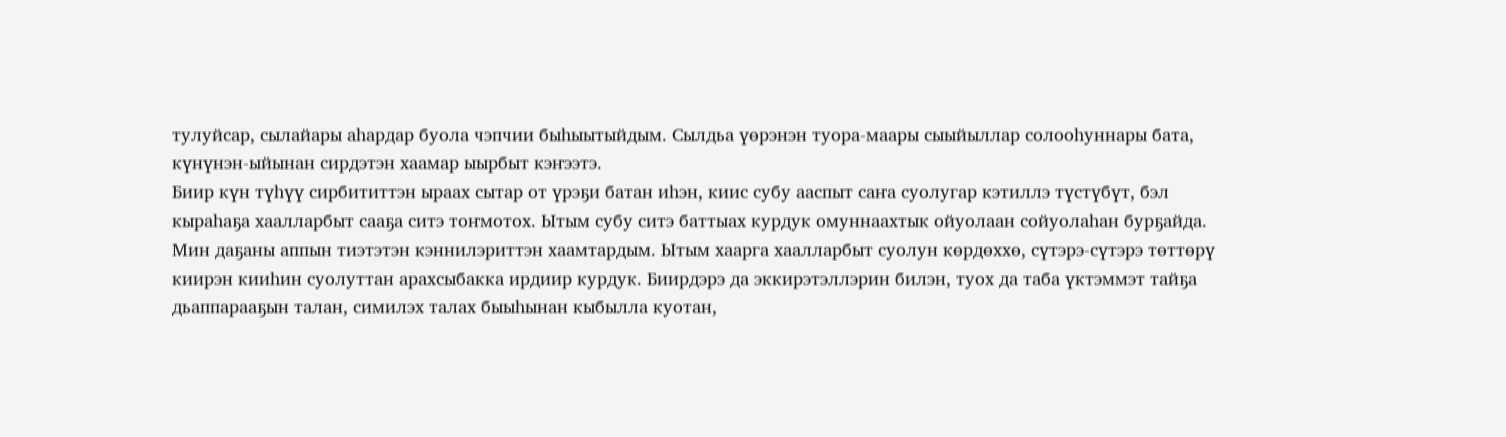тулуйсар, сылайары аһардар буола чэпчии быһыытыйдым. Сылдьа үөрэнэн туора-маары сыыйыллар солооһуннары бата, күнүнэн-ыйынан сирдэтэн хаамар ыырбыт кэҥээтэ.
Биир күн түһүү сирбититтэн ыраах сытар от үрэҕи батан иһэн, киис субу ааспыт саҥа суолугар кэтиллэ түстүбүт, бэл кыраһаҕа хаалларбыт сааҕа ситэ тоҥмотох. Ытым субу ситэ баттыах курдук омуннаахтык ойуолаан сойуолаһан бурҕайда. Мин даҕаны аппын тиэтэтэн кэннилэриттэн хаамтардым. Ытым хаарга хаалларбыт суолун көрдөххө, сүтэрэ-сүтэрэ төттөрү киирэн кииһин суолуттан арахсыбакка ирдиир курдук. Биирдэрэ да эккирэтэллэрин билэн, туох да таба үктэммэт тайҕа дьаппарааҕын талан, симилэх талах быыһынан кыбылла куотан,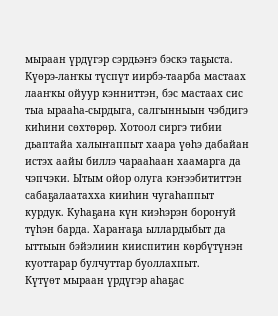мыраан үрдүгэр сэрдьэҥэ бэскэ таҕыста.
Күөрэ-лаҥкы түспүт иирбэ-таарба мастаах лааҥкы ойуур кэнниттэн, бэс мастаах сис тыа ырааһа-сырдыга, салгынныын чэбдигэ киһини сөхтөрөр. Хотоол сиргэ тибии дьаптайа халыҥаппыт хаара үөһэ дабайан истэх аайы биллэ чарааһаан хаамарга да чэпчэки. Ытым ойор олуга кэҥээбититтэн сабаҕалаатахха кииһин чугаһаппыт курдук. Куһаҕана күн киэһэрэн бороҥуй түһэн барда. Хараҥаҕа ыллардыбыт да ыттыын бэйэлиин кииспитин көрбүтүнэн куоттарар булчуттар буоллахпыт.
Күтүөт мыраан үрдүгэр аһаҕас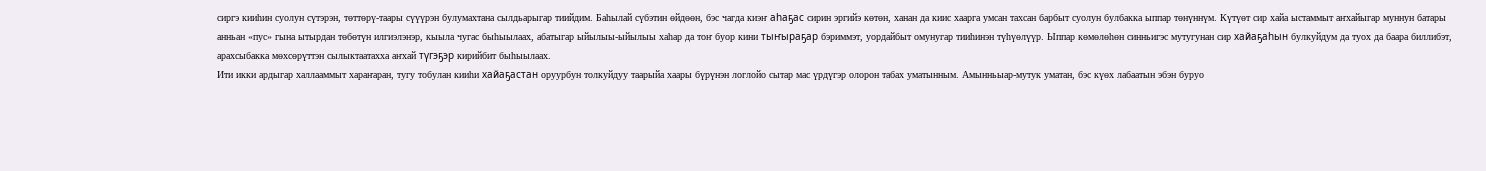сиргэ кииһин суолун сүтэрэн, төттөрү-таары сүүүрэн булумахтана сылдьарыгар тиийдим. Баһылай сүбэтин өйдөөн, бэс чагда киэҥ аһаҕас сирин эргийэ көтөн, ханан да киис хаарга умсан тахсан барбыт суолун булбакка ыппар төнүннүм. Күтүөт сир хайа ыстаммыт аҥхайыгар муннун батары анньан «пус» гына ытырдан төбөтүн илгиэлэнэр, кыыла чугас быһыылаах, абатыгар ыйылыы-ыйылыы хаһар да тоҥ буор кини тыҥыраҕар бэриммэт, уордайбыт омунугар тииһинэн түһүөлүүр. Ыппар көмөлөһөн синньигэс мутугунан сир хайаҕаһын булкуйдум да туох да баара биллибэт, арахсыбакка мөхсөрүттэн сылыктаатахха аҥхай түгэҕэр кирийбит быһыылаах.
Ити икки ардыгар халлааммыт хараҥаран, тугу тобулан кииһи хайаҕастан оруурбун толкуйдуу таарыйа хаары бүрүнэн логлойо сытар мас үрдүгэр олорон табах уматынным. Амынньыар-мутук уматан, бэс күөх лабаатын эбэн буруо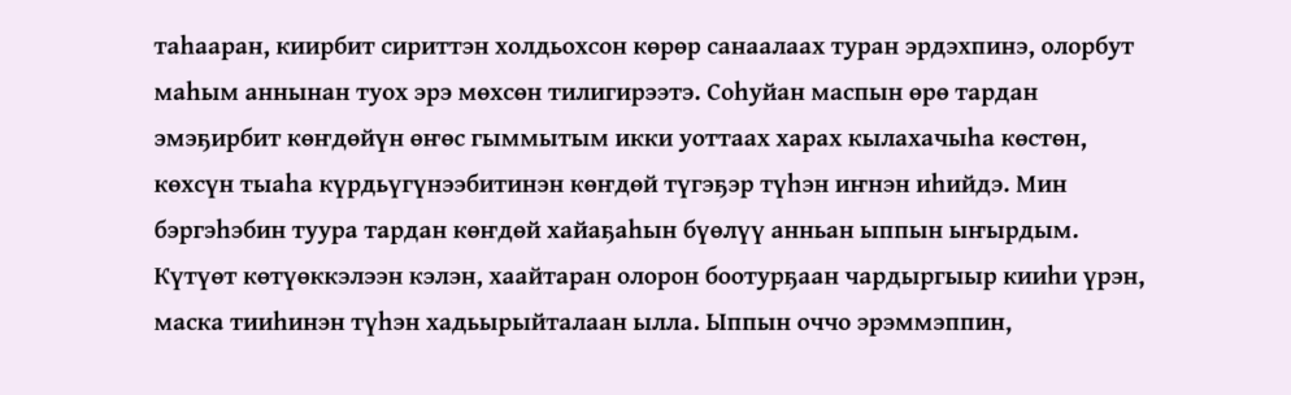таһааран, киирбит сириттэн холдьохсон көрөр санаалаах туран эрдэхпинэ, олорбут маһым аннынан туох эрэ мөхсөн тилигирээтэ. Соһуйан маспын өрө тардан эмэҕирбит көҥдөйүн өҥөс гыммытым икки уоттаах харах кылахачыһа көстөн, көхсүн тыаһа күрдьүгүнээбитинэн көҥдөй түгэҕэр түһэн иҥнэн иһийдэ. Мин бэргэһэбин туура тардан көҥдөй хайаҕаһын бүөлүү анньан ыппын ыҥырдым. Күтүөт көтүөккэлээн кэлэн, хаайтаран олорон боотурҕаан чардыргыыр кииһи үрэн, маска тииһинэн түһэн хадьырыйталаан ылла. Ыппын оччо эрэммэппин,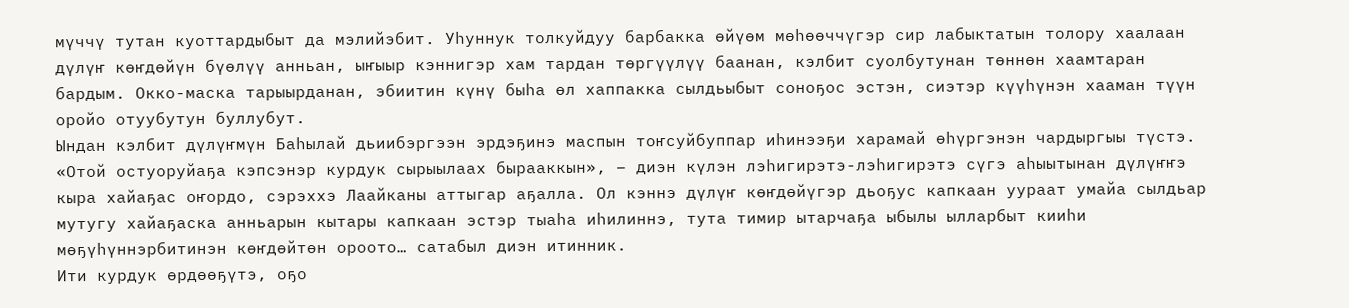мүччү тутан куоттардыбыт да мэлийэбит. Уһуннук толкуйдуу барбакка өйүөм мөһөөччүгэр сир лабыктатын толору хаалаан дүлүҥ көҥдөйүн бүөлүү анньан, ыҥыыр кэннигэр хам тардан төргүүлүү баанан, кэлбит суолбутунан төннөн хаамтаран бардым. Окко-маска тарыырданан, эбиитин күнү быһа өл хаппакка сылдьыбыт соноҕос эстэн, сиэтэр күүһүнэн хааман түүн оройо отуубутун буллубут.
Ындан кэлбит дүлүҥмүн Баһылай дьиибэргээн эрдэҕинэ маспын тоҥсуйбуппар иһинээҕи харамай өһүргэнэн чардыргыы түстэ. «Отой остуоруйаҕа кэпсэнэр курдук сырыылаах бырааккын», – диэн күлэн лэһигирэтэ-лэһигирэтэ сүгэ аһыытынан дүлүҥҥэ кыра хайаҕас оҥордо, сэрэххэ Лаайканы аттыгар аҕалла. Ол кэннэ дүлүҥ көҥдөйүгэр дьоҕус капкаан уураат умайа сылдьар мутугу хайаҕаска анньарын кытары капкаан эстэр тыаһа иһилиннэ, тута тимир ытарчаҕа ыбылы ылларбыт кииһи мөҕүһүннэрбитинэн көҥдөйтөн ороото… сатабыл диэн итинник.
Ити курдук өрдөөҕүтэ, оҕо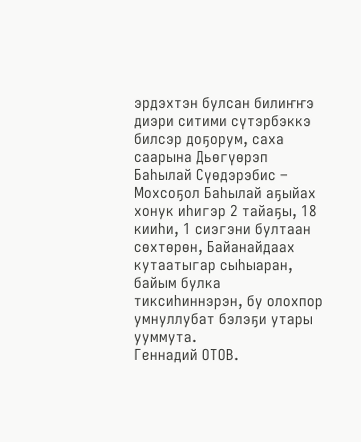эрдэхтэн булсан билиҥҥэ диэри ситими сүтэрбэккэ билсэр доҕорум, саха саарына Дьөгүөрэп Баһылай Сүөдэрэбис – Мохсоҕол Баһылай аҕыйах хонук иһигэр 2 тайаҕы, 18 кииһи, 1 сиэгэни бултаан сөхтөрөн, Байанайдаах кутаатыгар сыһыаран, байым булка тиксиһиннэрэн, бу олохпор умнуллубат бэлэҕи утары ууммута.
Геннадий ОТОВ.